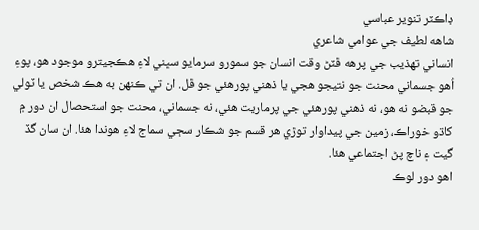ڊاڪٽر تنوير عباسي
شاهه لطيف جي عوامي شاعري
انساني تهذيب جي پرهه ڦٽڻ وقت انسان جو سمورو سرمايو سڀني لاءِ هڪجيترو موجود هو، پوءِ اُهو جسماني محنت جو نتيجو هجي يا ذهني پورهئي جو ڦل. ان تي ڪنهن به هڪ شخص يا ٽولي جو قبضو نه هو، نه ذهني پورهئي جي پرماريت هئي، نه جسماني، محنت جو استحصال ان دور ۾ کاڌو خوراڪ، زمين جي پيداوار توڙي هر قسم جو شڪار سڄي سماج لاءِ هوندا هئا. ان سان گڏ گيت ۽ ناچ پڻ اجتماعي هئا.
اهو دور لوڪ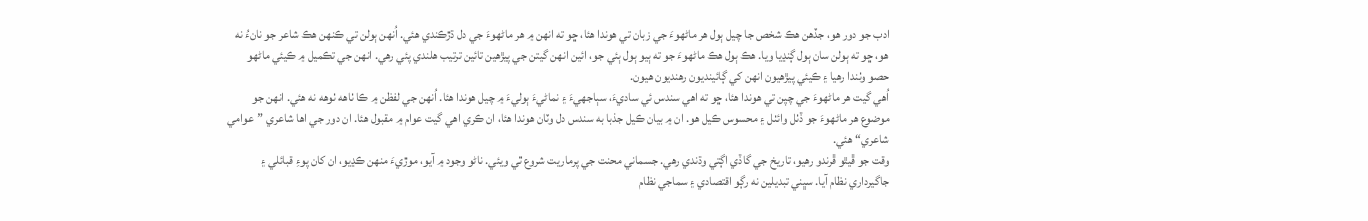ادب جو دور هو، جڏهن هڪ شخص جا چيل ٻول هر ماڻهوءَ جي زبان تي هوندا هئا، ڇو ته انهن ۾ هر ماڻهوءَ جي دل ڌڙڪندي هئي. اُنهن ٻولن تي ڪنهن هڪ شاعر جو نانءُ نه هو، ڇو ته ٻولن سان ٻول ڳنڍيا ويا. هڪ ٻول هڪ ماڻهوءَ جو ته ٻيو ٻول ٻئي جو، ائين انهن گيتن جي پيڙهين تائين ترتيب هلندي پئي رهي. انهن جي تڪميل ۾ ڪيئي ماڻهو حصو وٺندا رهيا ۽ ڪيئي پيڙهيون انهن کي ڳائينديون رهنديون هيون.
اُهي گيت هر ماڻهوءَ جي چپن تي هوندا هئا، ڇو ته اهي سندس ئي ساديءَ، سٻاجهيءَ ۽ نماڻيءَ ٻوليءَ ۾ چيل هوندا هئا. اُنهن جي لفظن ۾ ڪا ٺاهه ٺوهه نه هئي. انهن جو موضوع هر ماڻهوءَ جو ڏٺل وائٺل ۽ محسوس ڪيل هو. ان ۾ بيان ڪيل جذبا به سندس دل وٽان هوندا هئا، ان ڪري اهي گيت عوام ۾ مقبول هئا. ان دور جي اها شاعري ”عوامي شاعري“ هئي.
وقت جو ڦيٿو ڦرندو رهيو، تاريخ جي گاڏي اڳتي وڌندي رهي. جسماني محنت جي پرماريت شروع ٿي ويئي. ناڻو وجود ۾ آيو، موڙيءَ منهن ڪڍيو، ان کان پوءِ قبائلي ۽ جاگيرداري نظام آيا. سڀني تبديلين نه رڳو اقتصادي ۽ سماجي نظام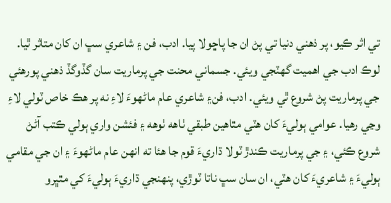تي اثر ڪيو، پر ذهني دنيا تي پڻ ان جا پاڇولا پيا. ادب، فن ۽ شاعري سڀ ان کان متاثر ٿيا. لوڪ ادب جي اهميت گهٽجي ويئي. جسماني محنت جي پرماريت سان گڏوگڏ ذهني پورهئي جي پرماريت پڻ شروع ٿي ويئي. ادب، فن۽ شاعري عام ماڻهوءَ لاءِ نه پر هڪ خاص ٽولي لاءِ وڃي رهيا. عوامي ٻوليءَ کان هٽي مٿاهين طبقي ٺاهه ٺوهه ۽ فئشن واري ٻولي ڪتب آڻڻ شروع ڪئي، ۽ جي پرماريت ڪندڙ ٽولا ڌاريءَ قوم جا هئا ته انهن عام ماڻهوءَ ۽ ان جي مقامي ٻوليءَ ۽ شاعريءَ کان هٽي، ان سان سڀ ناتا ٽوڙي، پنهنجي ڌاريءَ ٻوليءَ کي مٿڀرو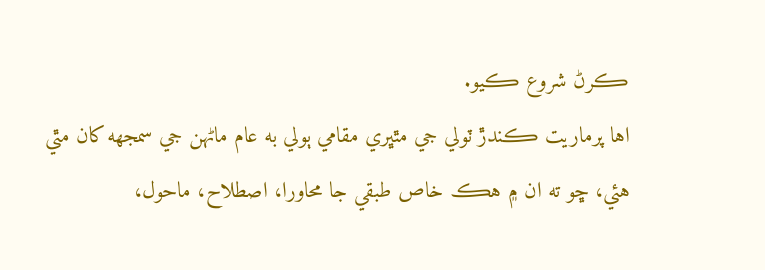ڪرڻ شروع ڪيو.
اها پرماريت ڪندڙ ٽولي جي مٿڀري مقامي ٻولي به عام ماڻهن جي سمجهه کان مٿي هئي، ڇو ته ان ۾ هڪ خاص طبقي جا محاورا، اصطلاح، ماحول،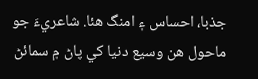جذبا، احساس ۽ امنگ هئا. شاعريءَ جو ماحول هن وسيع دنيا کي پاڻ ۾ سمائڻ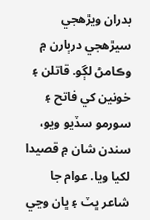بدران ويڙهجي سيڙهجي درٻارن ۾ وڪامڻ لڳو. قاتلن ۽ خونين کي فاتح ۽ سورمو سڏيو ويو، سندن شان ۾ قصيدا لکيا ويا. عوام جا شاعر ڀٽ ۽ ڀان وڃي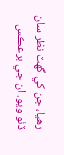رهيا، جن کي گهٽ نظر سان ڏٺو ويو. ان جي برعڪس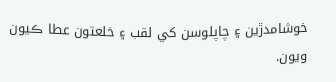خوشامدڙين ۽ چاپلوسن کي لقب ۽ خلعتون عطا ڪيون ويون.